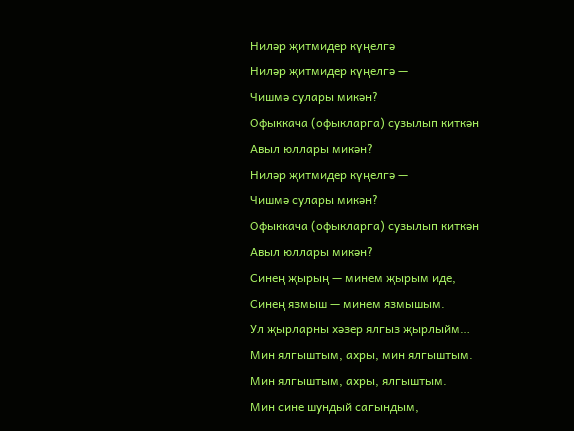Ниләр җитмидер күңелгә
Ниләр җитмидер күңелгә —
Чишмә сулары микән?
Офыккача (офыкларга) сузылып киткән
Авыл юллары микән?
Ниләр җитмидер күңелгә —
Чишмә сулары микән?
Офыккача (офыкларга) сузылып киткән
Авыл юллары микән?
Синең җырың — минем җырым иде,
Синең язмыш — минем язмышым.
Ул җырларны хәзер ялгыз җырлыйм…
Мин ялгыштым, ахры, мин ялгыштым.
Мин ялгыштым, ахры, ялгыштым.
Мин сине шундый сагындым,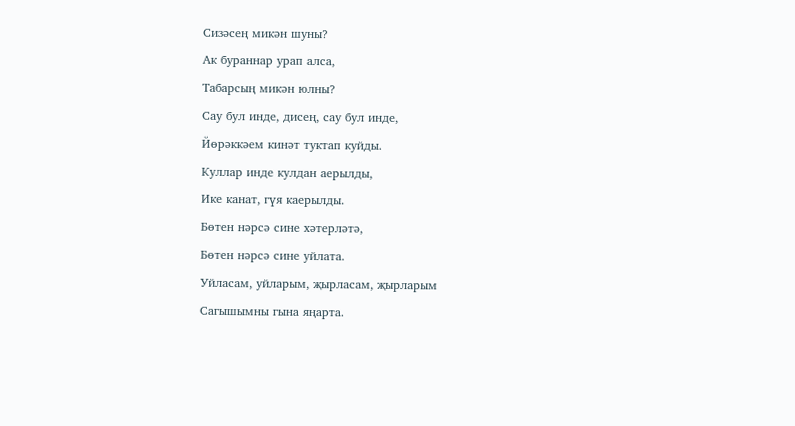Сизәсең микән шуны?
Ак бураннар урап алса,
Табарсың микән юлны?
Сау бул инде, дисең, сау бул инде,
Йөрәккәем кинәт туктап куйды.
Куллар инде кулдан аерылды,
Ике канат, гүя каерылды.
Бөтен нәрсә сине хәтерләтә,
Бөтен нәрсә сине уйлата.
Уйласам, уйларым, җырласам, җырларым
Сагышымны гына яңарта.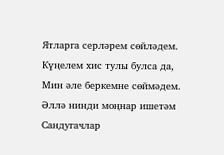Ятларга серләрем сөйләдем.
Күңелем хис тулы булса да,
Мин әле беркемне сөймәдем.
Әллә нинди моңнар ишетәм
Сандугачлар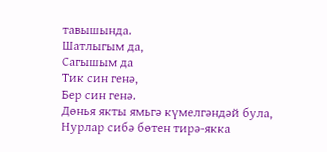тавышында.
Шатлыгым да,
Сагышым да
Тик син генә,
Бер син генә.
Дөнья якты ямьгә күмелгәндәй була,
Нурлар сибә бөтен тирә-якка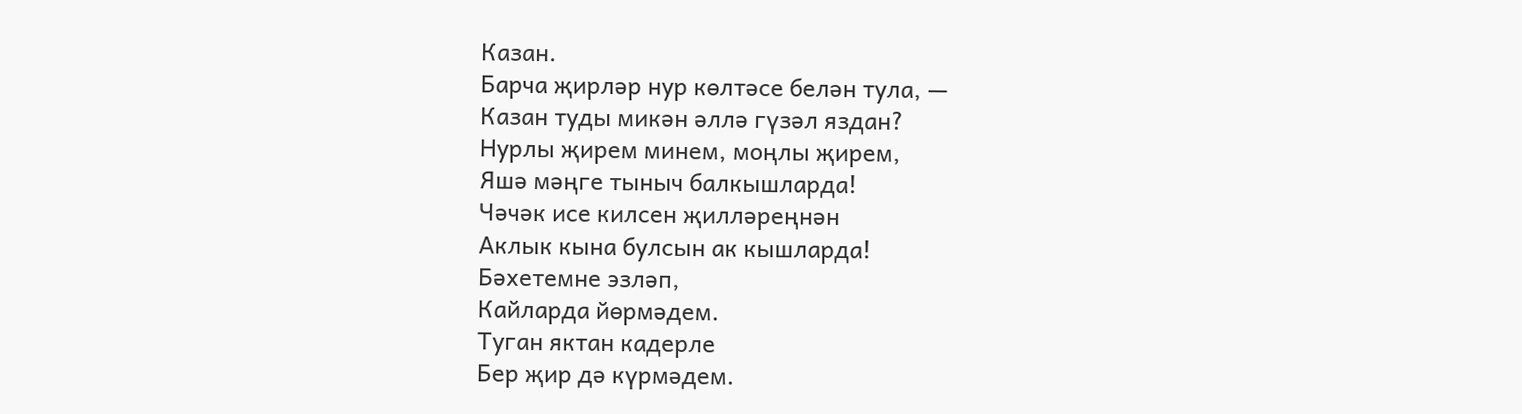Казан.
Барча җирләр нур көлтәсе белән тула, —
Казан туды микән әллә гүзәл яздан?
Нурлы җирем минем, моңлы җирем,
Яшә мәңге тыныч балкышларда!
Чәчәк исе килсен җилләреңнән
Аклык кына булсын ак кышларда!
Бәхетемне эзләп,
Кайларда йөрмәдем.
Туган яктан кадерле
Бер җир дә күрмәдем.